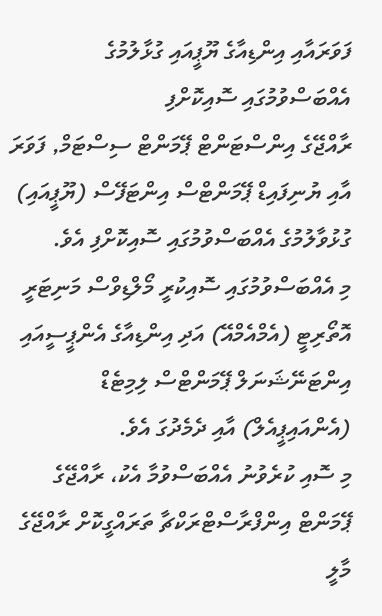ފަވަރައާއި އިންޑިއާގެ ޔޫޕީއައި ގުޅާލުމުގެ އެއްބަސްވުމުގައި ސޮއިކޮށްފި
ރާއްޖޭގެ އިންސްޓަންޓް ޕޭމަންޓް ސިސްޓަމް, ފަވަރަ އާއި ޔުނިފައިޑް ޕޭމަންޓްސް އިންޓަފޭސް (ޔޫޕީއައި) ގުޅުވާލުމުގެ އެއްބަސްވުމުގައި ސޮއިކޮށްފި އެވެ.
މި އެއްބަސްވުމުގައި ސޮއިކުރީ މޯލްޑިވްސް މަނިޓަރީ އޮތޯރިޓީ (އެމްއެމްއޭ) އަދި އިންޑިއާގެ އެންޕީސީއައި އިންޓަނޭޝަނަލް ޕޭމަންޓްސް ލިމިޓެޑް (އެންއައިޕީއެލް) އާއި ދެމެދުގަ އެވެ.
މި ސޮއި ކުރެވުނު އެއްބަސްވުމާ އެކު، ރާއްޖޭގެ ޕޭމަންޓް އިންފްރާސްޓްރަކްޗާ ތަރައްގީކޮށް ރާއްޖޭގެ މާލީ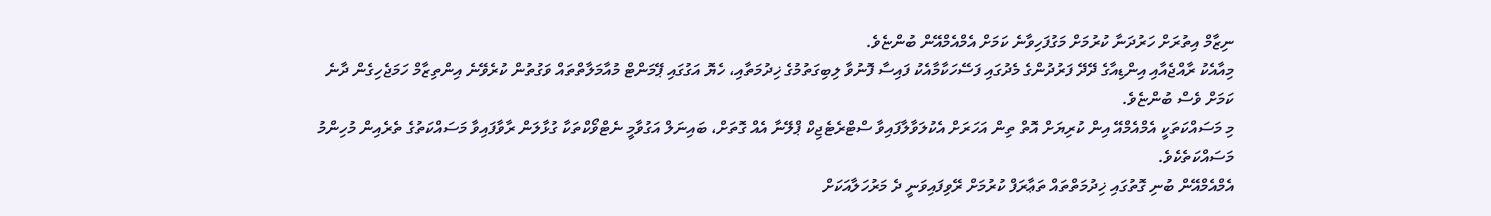ނިޒާމް އިތުރަށް ހަރުދަނާ ކުރުމަށް މަގުފަހިވާނެ ކަމަށް އެމްއެމްއޭން ބުންޏެވެ.
މިއާއެކު ރާއްޖެއާއި އިންޑިއާގެ ދޭދޭ ފަރުދުންގެ މެދުގައި ފަސޭހަކާމާއެކު ފައިސާ ފޮނުވާ ލިބިގަތުމުގެ ޚިދުމަތާއި، ހެޔޮ އަގުގައި ޕޭމަންޓް މުއާމަލާތްތައް ވަގުތުން ކުރެވޭނެ އިންތިޒާމް ހަމަޖެހިގެން ދާނެ ކަމަށް ވެސް ބުންޏެވެ.
މި މަސައްކަތަކީ އެމްއެމްއޭ އިން ކުރިޔަށް އޮތް ތިން އަހަރަށް އެކުލަވާލާފައިވާ ސްޓްރެޓެޖިކް ޕްލޭނާ އެއް ގޮތަށް، ބައިނަލް އަގުވާމީ ނެޓްވޯކްތަކާ ގުޅާލަން ރާވާފައިވާ މަސައްކަތުގެ ތެރެއިން މުހިންމު މަސައްކަތެކެވެ.
އެމްއެމްއޭން ބުނި ގޮތުގައި ޚިދުމަތްތައް ތަޢާރަފް ކުރުމަށް ރޭވިފައިވަނީ ދެ މަރުހަލާއަކަށް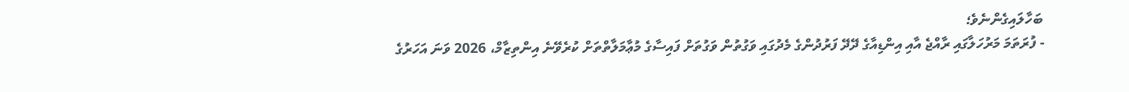ބަހާލައިގެންނެވެ؛
- ފުރަތަމަ މަރުހަލާގައި ރާއްޖެ އާއި އިންޑިއާގެ ދޭދޭ ފަރުދުންގެ މެދުގައި ވަގުތުން ވަގުތަށް ފައިސާގެ މުޢާމަލާތްތަށް ކުރެވޭނެ އިންތިޒާމް، 2026 ވަނަ އަހަރުގެ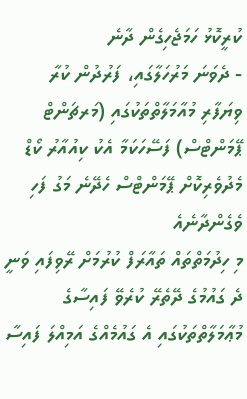ކުރީކޮޅު ހަމަޖެހިގެން ދާނެ
- ދެވަނަ މަރުހަލާގައި، ފަރުދުން ކުރާ ވިޔަފާރި މުއާމަލާތްތަކުގައި (މަރޗަންޓް ޕޭމަންޓްސް) ފަސޭހަކަމާ އެކު ކިއުއާރު ކޯޑް މެދުވެރިކޮށް ޕޭމަންޓްސް ހެދޭނެ މަގު ފަހި ވެގެންދާނެއެ
މި ހިދުމަތްތައް ތައާރަފް ކުރުމަށް ރޭވިފައި ވަނީ ދެ ގައުމުގެ ދޭތެރޭ ކުރެވޭ ފައިސާގެ މުޢާމަލާތްތަކުގައި އެ ގައުމެއްގެ އަމިއްލަ ފައިސާ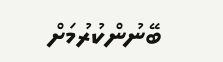ބޭނުންކުރުމަށް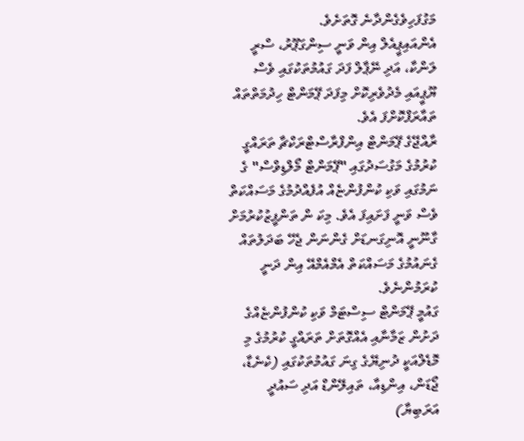މަގުފަހިވެގެންދާނެ ގޮތަށެވެ.
އެންއައިޕީއެލް އިން ވަނީ ސިންގަޕޫރު، ސްރީ ލަންކާ، އަދި ނޭޕާލް ފަދަ ގައުމުތަކުގައި ވެސް ޔޫޕީއައި މެދުވެރިކޮށް މިފަދަ ޕޭމަންޓް ހިދުމަތްތައް ތައާރަފްކޮށްފަ އެވެ.
ރާއްޖޭގެ ޕޭމަންޓް އިންފްރާސްޓްރަކްޗާ ތަރައްގީ ކުރުމުގެ މަގުސަދުގައި "ޕޭމަންޓް މޯލްޑިވްސް" ގެ ނަމުގައި ވަކި ކުންފުންޏެއް އުފެއްދުމުގެ މަސައްކަތް ވެސް ވަނީ ފަށައިފަ އެވެ. މިކަ ން ތަންފީޒުކުރުމަށް ގާނޫނީ އޮނިގަނޑަށް ގެންނަން ޖެހޭ ބަދަލުތައް ގެނައުމުގެ މަސައްކަތް އެމްއެމްއޭ އިން ދަނީ ކުރަމުންނެވެ.
ގައުމީ ޕޭމަންޓް ސިސްޓަމް ވަކި ކުންފުންޏެއްގެ ދަށުން ޒަމާނާއި އެއްގޮތަށް ތަރައްގީ ކުރުމުގެ މި މޮޑެލްއަކީ ދުނިޔޭގެ ގިނަ ގައުމުތަކުގައި (ކެނެޑާ، ޖޯޑަން، އިންޑިއާ، ތައިލޭންޑް އަދި ސައުދީ އަރަބިޔާ)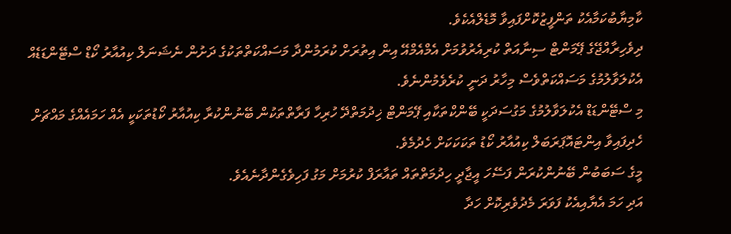ކާމިޔާބުކަމާއެކު ތަންފީޒުކޮށްފައިވާ މޮޑެލްއެކެވެ.
ދިވެހިރާއްޖޭގެ ޕޭމަންޓް ސިނާއަތް ކުރިއެރުވުމަށް އެމްއެމްއޭ އިން އިތުރަށް ކުރަމުންދާ މަސައްކަތްތަކުގެ ދަށުން ނެޝަނަލް ކިއުއާރު ކޯޑް ސްޓޭންޑަޑެއް އެކުލަވާލުމުގެ މަސައްކަތްވެސް މިހާރު ދަނީ ކުރެވެމުންނެވެ.
މި ސްޓޭންޑަޑް އެކުލަވާލުމުގެ މަގުސަދަކީ ބޭންކްތަކާއި ޕޭމަންޓް ޚިދުމަތްދޭ ހުރިހާ ފަރާތްތަކުން ބޭނުންކުރާ ކިއުއާރު ކޯޑުތަކަކީ އެއް ހަމައެއްގެ މައްޗަށް ހެދިފައިވާ އިންޓައޮޕަރަބަލް ކިއުއާރު ކޯޑު ތަކަކަކަށް ހެދުމެވެ.
މީގެ ސަބަބުން ބޭނުންކުރަން ފަސޭހަ އީޖާދީ ހިދުމަތްތައް ތައާރަފް ކުރުމަށް މަގު ފަހިވެގެންދާނެއެވެ.
އަދި ހަމަ އެޔާއިއެކު ފަވަރަ މެދުވެރިކޮށް ހަދާ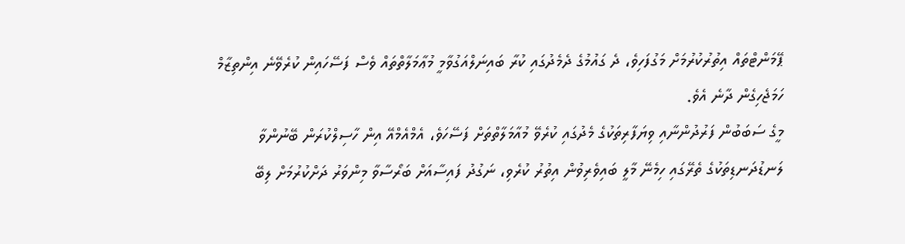ޕޭމަންޓްތައް އިތުރުކުރުމަށް މަގުފަހިވެ، ދެ ގައުމުގެ ދެމެދުގައި ކުރާ ބައިނަލްއަގުވާމީ މުޢާމަލާތްތައް ވެސް ފަސޭހައިން ކުރެވޭނެ އިންތިޒާމް ހަމަޖެހިގެން ދާނެ އެވެ.
މީގެ ސަބަބުން ފަރުދުންނާއި ވިޔަފާރިތަކުގެ މެދުގައި ކުރެވޭ މުއާމަލާތްތަށް ފަސޭހަވެ، އެމްއެމްއޭ އިން ހާސިލްކުރަން ބޭނުންވާ ލަނޑުދަނޑިތަކުގެ ތެރޭގައި ހިމެނޭ މާލީ ބައިވެރިވުން އިތުރު ކުރެވި، ނަގުދު ފައިސާއަށް ބަރޯސާވާ މިންވަރު ދަށްކުރުމަށް ލިބޭ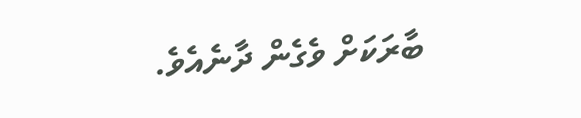ބާރަކަށް ވެގެން ދާނެއެވެ.